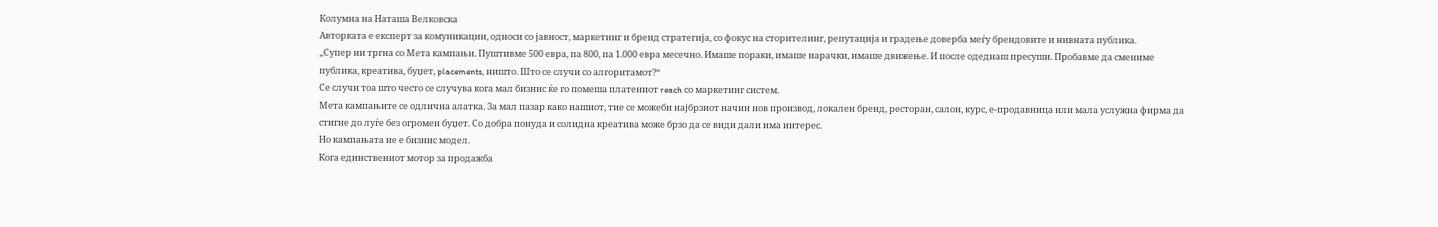Колумна на Наташа Велковска
Авторката е експерт за комуникации, односи со јавност, маркетинг и бренд стратегија, со фокус на сторителинг, репутација и градење доверба меѓу брендовите и нивната публика.
„Супер ни тргна со Мета кампањи. Пуштивме 500 евра, па 800, па 1.000 евра месечно. Имаше пораки, имаше нарачки, имаше движење. И после одеднаш пресуши. Пробавме да смениме публика, креатива, буџет, placements, ништо. Што се случи со алгоритамот?“
Се случи тоа што често се случува кога мал бизнис ќе го помеша платениот reach со маркетинг систем.
Мета кампањите се одлична алатка. За мал пазар како нашиот, тие се можеби најбрзиот начин нов производ, локален бренд, ресторан, салон, курс, е-продавница или мала услужна фирма да стигне до луѓе без огромен буџет. Со добра понуда и солидна креатива може брзо да се види дали има интерес.
Но кампањата не е бизнис модел.
Кога единствениот мотор за продажба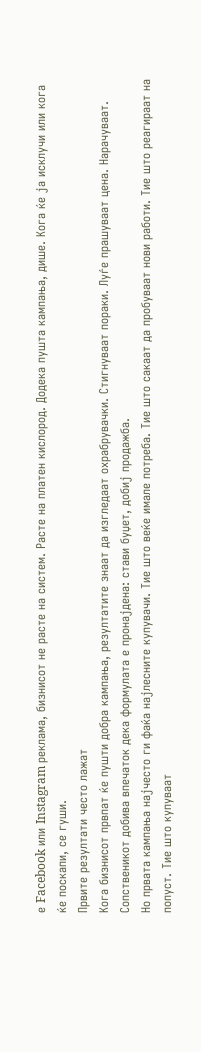е Facebook или Instagram реклама, бизнисот не расте на систем. Расте на платен кислород. Додека пушта кампања, дише. Кога ќе ја исклучи или кога ќе поскапи, се гуши.
Првите резултати често лажат
Кога бизнисот првпат ќе пушти добра кампања, резултатите знаат да изгледаат охрабрувачки. Стигнуваат пораки. Луѓе прашуваат цена. Нарачуваат. Сопственикот добива впечаток дека формулата е пронајдена: стави буџет, добиј продажба.
Но првата кампања најчесто ги фаќа најлесните купувачи. Тие што веќе имале потреба. Тие што сакаат да пробуваат нови работи. Тие што реагираат на попуст. Тие што купуваат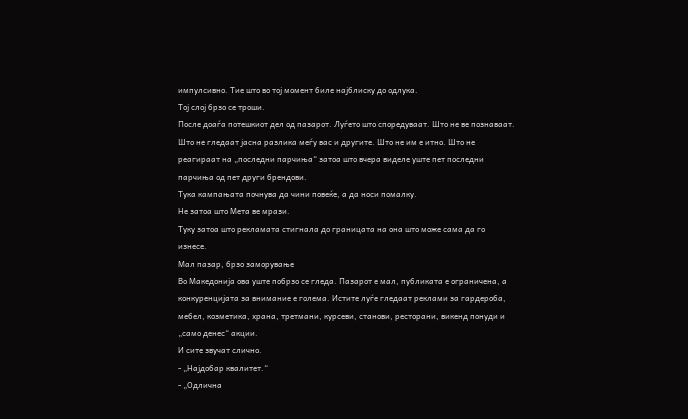импулсивно. Тие што во тој момент биле најблиску до одлука.
Тој слој брзо се троши.
После доаѓа потешкиот дел од пазарот. Луѓето што споредуваат. Што не ве познаваат. Што не гледаат јасна разлика меѓу вас и другите. Што не им е итно. Што не реагираат на „последни парчиња“ затоа што вчера виделе уште пет последни парчиња од пет други брендови.
Тука кампањата почнува да чини повеќе, а да носи помалку.
Не затоа што Мета ве мрази.
Туку затоа што рекламата стигнала до границата на она што може сама да го изнесе.
Мал пазар, брзо заморување
Во Македонија ова уште побрзо се гледа. Пазарот е мал, публиката е ограничена, а конкуренцијата за внимание е голема. Истите луѓе гледаат реклами за гардероба, мебел, козметика, храна, третмани, курсеви, станови, ресторани, викенд понуди и „само денес“ акции.
И сите звучат слично.
- „Најдобар квалитет.“
- „Одлична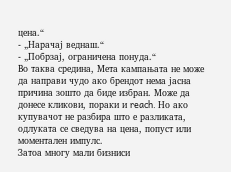цена.“
- „Нарачај веднаш.“
- „Побрзај, ограничена понуда.“
Во таква средина, Мета кампањата не може да направи чудо ако брендот нема јасна причина зошто да биде избран. Може да донесе кликови, пораки и reach. Но ако купувачот не разбира што е разликата, одлуката се сведува на цена, попуст или моментален импулс.
Затоа многу мали бизниси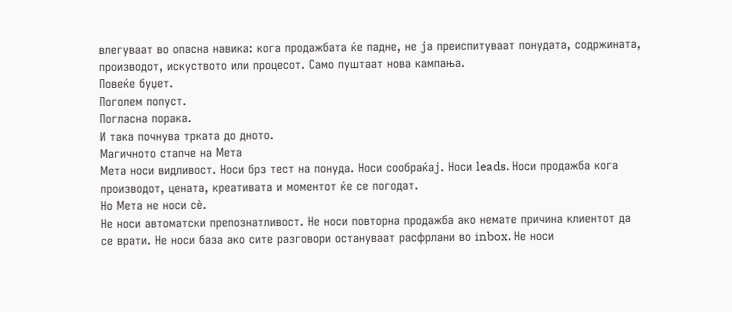влегуваат во опасна навика: кога продажбата ќе падне, не ја преиспитуваат понудата, содржината, производот, искуството или процесот. Само пуштаат нова кампања.
Повеќе буџет.
Поголем попуст.
Погласна порака.
И така почнува трката до дното.
Магичното стапче на Мета
Мета носи видливост. Носи брз тест на понуда. Носи сообраќај. Носи leads. Носи продажба кога производот, цената, креативата и моментот ќе се погодат.
Но Мета не носи сè.
Не носи автоматски препознатливост. Не носи повторна продажба ако немате причина клиентот да се врати. Не носи база ако сите разговори остануваат расфрлани во inbox. Не носи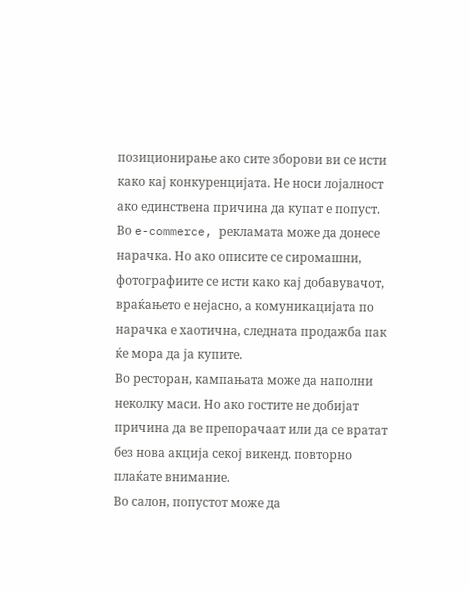позиционирање ако сите зборови ви се исти како кај конкуренцијата. Не носи лојалност ако единствена причина да купат е попуст.
Во e-commerce, рекламата може да донесе нарачка. Но ако описите се сиромашни, фотографиите се исти како кај добавувачот, враќањето е нејасно, а комуникацијата по нарачка е хаотична, следната продажба пак ќе мора да ја купите.
Во ресторан, кампањата може да наполни неколку маси. Но ако гостите не добијат причина да ве препорачаат или да се вратат без нова акција секој викенд. повторно плаќате внимание.
Во салон, попустот може да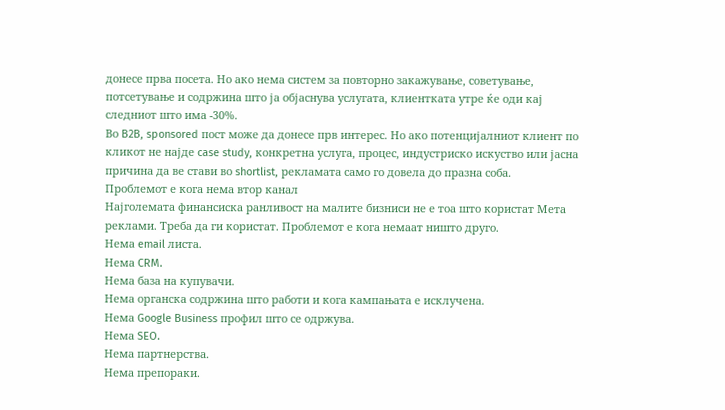донесе прва посета. Но ако нема систем за повторно закажување, советување, потсетување и содржина што ја објаснува услугата, клиентката утре ќе оди кај следниот што има -30%.
Во B2B, sponsored пост може да донесе прв интерес. Но ако потенцијалниот клиент по кликот не најде case study, конкретна услуга, процес, индустриско искуство или јасна причина да ве стави во shortlist, рекламата само го довела до празна соба.
Проблемот е кога нема втор канал
Најголемата финансиска ранливост на малите бизниси не е тоа што користат Мета реклами. Треба да ги користат. Проблемот е кога немаат ништо друго.
Нема email листа.
Нема CRM.
Нема база на купувачи.
Нема органска содржина што работи и кога кампањата е исклучена.
Нема Google Business профил што се одржува.
Нема SEO.
Нема партнерства.
Нема препораки.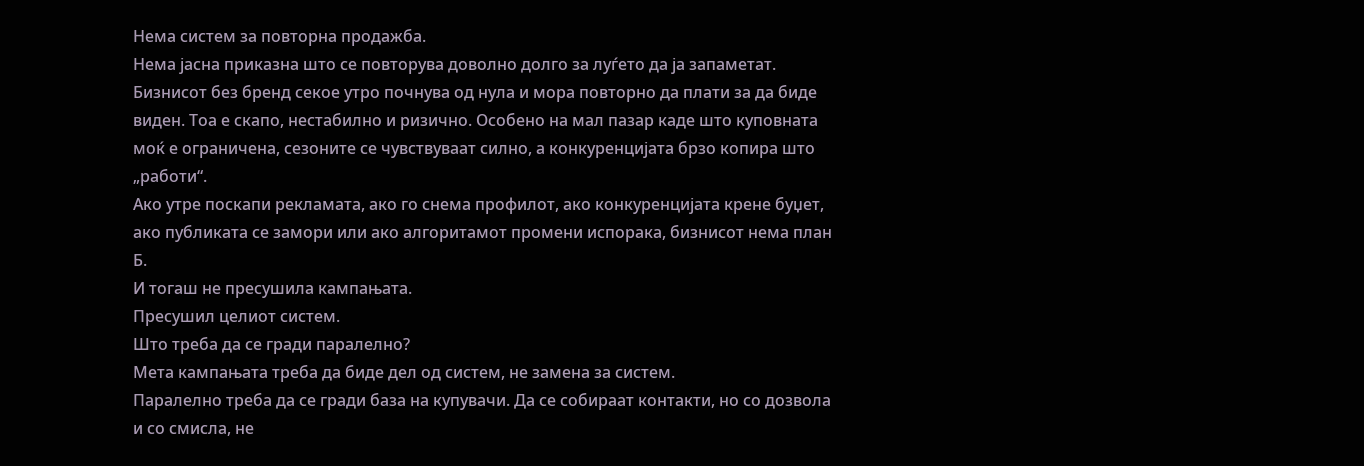Нема систем за повторна продажба.
Нема јасна приказна што се повторува доволно долго за луѓето да ја запаметат.
Бизнисот без бренд секое утро почнува од нула и мора повторно да плати за да биде виден. Тоа е скапо, нестабилно и ризично. Особено на мал пазар каде што куповната моќ е ограничена, сезоните се чувствуваат силно, а конкуренцијата брзо копира што „работи“.
Ако утре поскапи рекламата, ако го снема профилот, ако конкуренцијата крене буџет, ако публиката се замори или ако алгоритамот промени испорака, бизнисот нема план Б.
И тогаш не пресушила кампањата.
Пресушил целиот систем.
Што треба да се гради паралелно?
Мета кампањата треба да биде дел од систем, не замена за систем.
Паралелно треба да се гради база на купувачи. Да се собираат контакти, но со дозвола и со смисла, не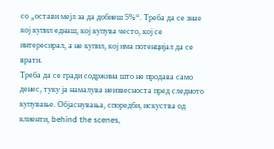со „остави мејл за да добиеш 5%“. Треба да се знае кој купил еднаш, кој купува често, кој се интересирал, а не купил, кој има потенцијал да се врати.
Треба да се гради содржина што не продава само денес, туку ја намалува неизвесноста пред следното купување. Објаснувања, споредби, искуства од клиенти, behind the scenes,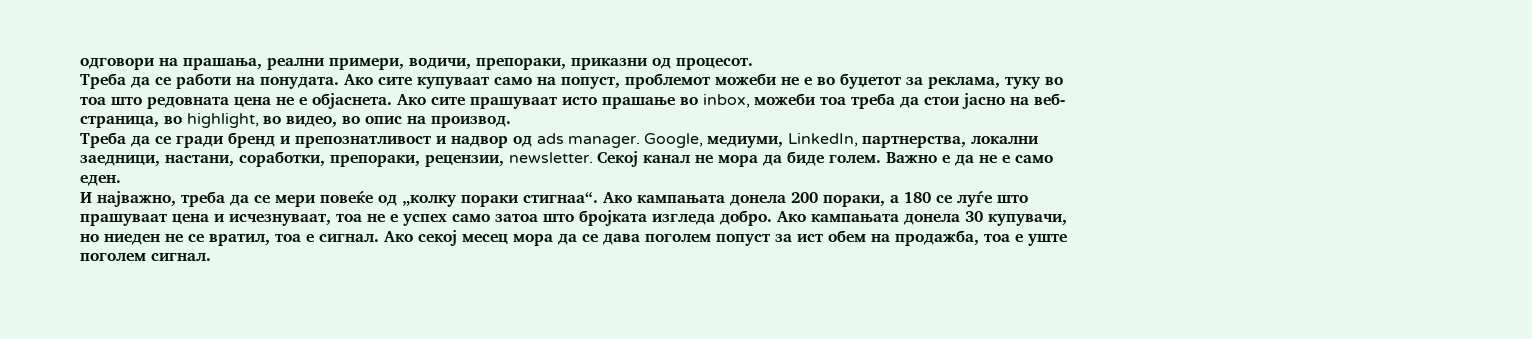одговори на прашања, реални примери, водичи, препораки, приказни од процесот.
Треба да се работи на понудата. Ако сите купуваат само на попуст, проблемот можеби не е во буџетот за реклама, туку во тоа што редовната цена не е објаснета. Ако сите прашуваат исто прашање во inbox, можеби тоа треба да стои јасно на веб-страница, во highlight, во видео, во опис на производ.
Треба да се гради бренд и препознатливост и надвор од ads manager. Google, медиуми, LinkedIn, партнерства, локални заедници, настани, соработки, препораки, рецензии, newsletter. Секој канал не мора да биде голем. Важно е да не е само еден.
И најважно, треба да се мери повеќе од „колку пораки стигнаа“. Ако кампањата донела 200 пораки, а 180 се луѓе што прашуваат цена и исчезнуваат, тоа не е успех само затоа што бројката изгледа добро. Ако кампањата донела 30 купувачи, но ниеден не се вратил, тоа е сигнал. Ако секој месец мора да се дава поголем попуст за ист обем на продажба, тоа е уште поголем сигнал.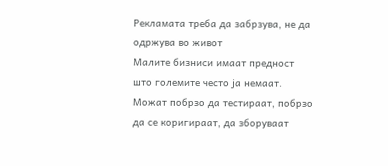Рекламата треба да забрзува, не да одржува во живот
Малите бизниси имаат предност што големите често ја немаат. Можат побрзо да тестираат, побрзо да се коригираат, да зборуваат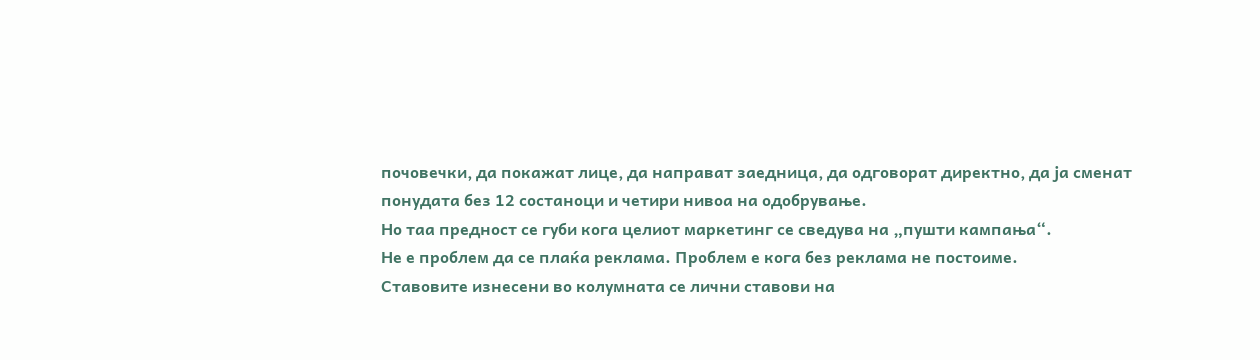почовечки, да покажат лице, да направат заедница, да одговорат директно, да ја сменат понудата без 12 состаноци и четири нивоа на одобрување.
Но таа предност се губи кога целиот маркетинг се сведува на „пушти кампања“.
Не е проблем да се плаќа реклама. Проблем е кога без реклама не постоиме.
Ставовите изнесени во колумната се лични ставови на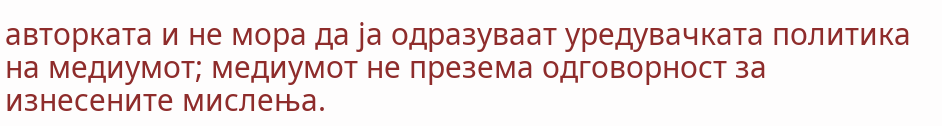авторката и не мора да ја одразуваат уредувачката политика на медиумот; медиумот не презема одговорност за изнесените мислења.